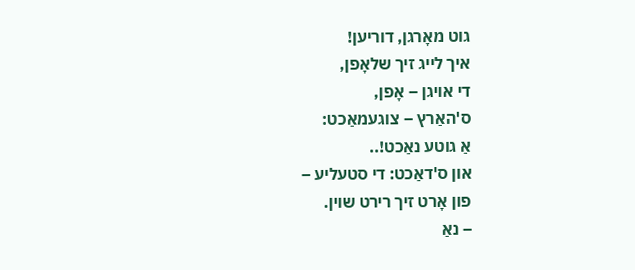גוט מאָרגן, דוריען!
איך לייג זיך שלאָפן,
די אויגן – אָפן,
ס'האַרץ – צוגעמאַכט:
אַ גוטע נאַכט!..
און ס'דאַכט: די סטעליע –
פון אָרט זיך רירט שוין.
– נאַ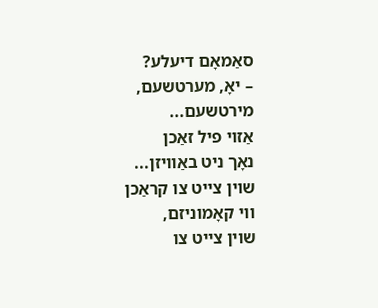סאַמאָם דיעלע?
– יאָ, מערטשעם, מירטשעם...
אַזוי פיל זאַכן
נאָך ניט באַוויזן...
שוין צייט צו קראַכן
ווי קאָמוניזם,
שוין צייט צו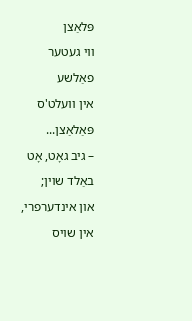פּלאַצן
ווי געטער פאַלשע
אין וועלט'ס פּאַלאַצן...
– גיב גאָט, אָט באַלד שוין;
און אינדערפרי,
אין שויס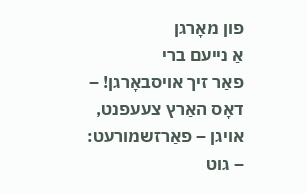פון מאָרגן
אַ נייעם ברי
פאַר זיך אויסבאָרגן! –
דאָס האַרץ צעעפנט,
אויגן – פאַרזשמורעט:
– גוט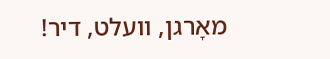מאָרגן, וועלט, דיר!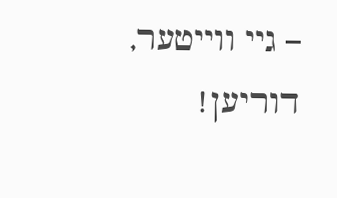– גיי ווייטער, דוריען!